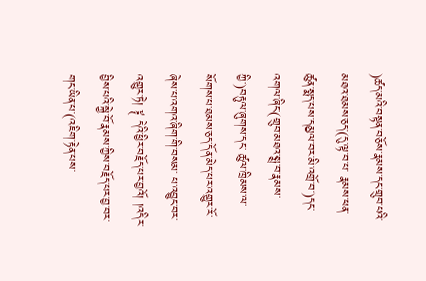)ཚད་མའི་བསྟན་བཅོས་རྣམས་དང་གྲུབ་པའི་མཐའ་ཐམས་ཅད་(དུ་ལྟ་བ་པ་ རྣམས་ཕན་ཚུན་སྨད་པས་དམྱལ་བར་མི་འགྲོ་བ་)དང་འགལ་ཞིང་(གྲུབ་མཐའ་སྨྲ་བ་རྣམས་ཀྱི་)བརྟུལ་ཞུགས་དང་ ཚུལ་ཁྲིམས་ལ་སོགས་པ་ཐམས་ཅད་དོན་མེད་པར་འགྱུར་རོ་ཞེས་པ་འགའ་ཞིག་གི་བསམ་ པ་འབྱུང་བར་འགྱུར་ཏེ། ༈ དེའི་ཕྱིར་བརྗོད་པར་བྱའོ། །འདིར་བྱིས་པའི་སྐྱེ་བོ་རྣམས་ཀྱིས་བརྗོད་པར་བྱ་བར་ གང་ཡིན་པ་(འཇིག་རྟེན་པས་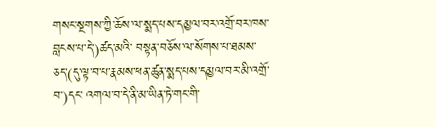གསང་སྔགས་ཀྱི་ཆོས་ལ་སྨད་པས་དམྱལ་བར་འགྲོ་བར་ཁས་བླངས་པ་དེ་)ཚད་མའི་ བསྟན་བཅོས་ལ་སོགས་པ་ཐམས་ཅད་(དུ་ལྟ་བ་པ་རྣམས་ཕན་ཚུན་སྨད་པས་དམྱལ་བར་མི་འགྲོ་བ་)དང་ འགལ་བ་དེ་ནི་མ་ཡིན་ཏེ་གང་གི་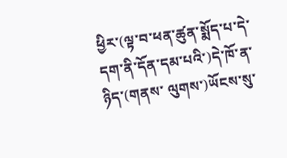ཕྱིར་(ལྟ་བ་ཕན་ཚུན་སྨོད་པ་དེ་དག་ནི་དོན་དམ་པའི་)དེ་ཁོ་ན་ཉིད་(གནས་ ལུགས་)ཡོངས་སུ་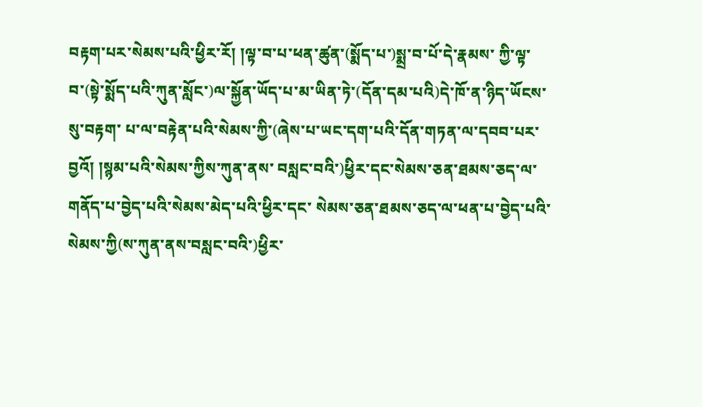བརྟག་པར་སེམས་པའི་ཕྱིར་རོ། །ལྟ་བ་པ་ཕན་ཚུན་(སྨོད་པ་)སྨྲ་བ་པོ་དེ་རྣམས་ ཀྱི་ལྟ་བ་(སྟེ་སྨོད་པའི་ཀུན་སློང་)ལ་སྐྱོན་ཡོད་པ་མ་ཡིན་ཏེ་(དོན་དམ་པའི)དེ་ཁོ་ན་ཉིད་ཡོངས་སུ་བརྟག་ པ་ལ་བརྟེན་པའི་སེམས་ཀྱི་(ཞེས་པ་ཡང་དག་པའི་དོན་གཏན་ལ་དབབ་པར་བྱའོ། །སྙམ་པའི་སེམས་ཀྱིས་ཀུན་ནས་ བསླང་བའི་)ཕྱིར་དང་སེམས་ཅན་ཐམས་ཅད་ལ་གནོད་པ་བྱེད་པའི་སེམས་མེད་པའི་ཕྱིར་དང་ སེམས་ཅན་ཐམས་ཅད་ལ་ཕན་པ་བྱེད་པའི་སེམས་ཀྱི(ས་ཀུན་ནས་བསླང་བའི་)ཕྱིར་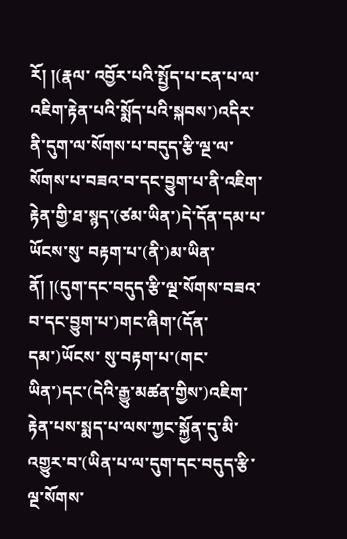རོ། །(རྣལ་ འབྱོར་པའི་སྤྱོད་པ་ངན་པ་ལ་འཇིག་རྟེན་པའི་སྨོད་པའི་སྐབས་)འདིར་ནི་དུག་ལ་སོགས་པ་བདུད་རྩི་ལྔ་ལ་ སོགས་པ་བཟའ་བ་དང་བྱུག་པ་ནི་འཇིག་རྟེན་གྱི་ཐ་སྙད་(ཙམ་ཡིན་)དེ་དོན་དམ་པ་ཡོངས་སུ་ བརྟག་པ་(ནི་)མ་ཡིན་ནོ། །(དུག་དང་བདུད་རྩི་ལྔ་སོགས་བཟའ་བ་དང་བྱུག་པ་)གང་ཞིག་(དོན་དམ་)ཡོངས་ སུ་བརྟག་པ་(གང་ཡིན་)དང་(དེའི་རྒྱུ་མཚན་གྱིས་)འཇིག་རྟེན་པས་སྨད་པ་ལས་ཀྱང་སྐྱོན་དུ་མི་ འགྱུར་བ་(ཡིན་པ་ལ་དུག་དང་བདུད་རྩི་ལྔ་སོགས་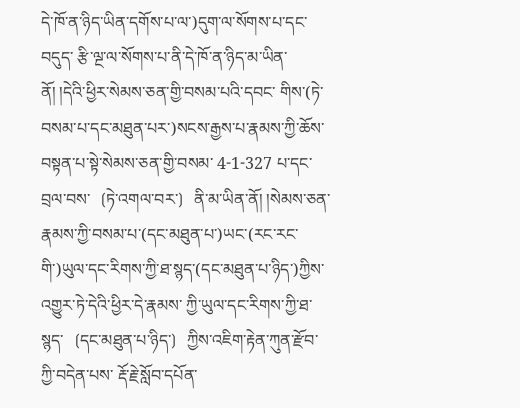དེ་ཁོ་ན་ཉིད་ཡིན་དགོས་པ་ལ་)དུག་ལ་སོགས་པ་དང་བདུད་ རྩི་ལྔ་ལ་སོགས་པ་ནི་དེ་ཁོ་ན་ཉིད་མ་ཡིན་ནོ། །དེའི་ཕྱིར་སེམས་ཅན་གྱི་བསམ་པའི་དབང་ གིས་(ཏེ་བསམ་པ་དང་མཐུན་པར་)སངས་རྒྱས་པ་རྣམས་ཀྱི་ཆོས་བསྟན་པ་སྟེ་སེམས་ཅན་གྱི་བསམ་ 4-1-327 པ་དང་བྲལ་བས་〔ཏེ་འགལ་བར་〕ནི་མ་ཡིན་ནོ། །སེམས་ཅན་རྣམས་ཀྱི་བསམ་པ་(དང་མཐུན་པ་)ཡང་(རང་རང་གི་)ཡུལ་དང་རིགས་ཀྱི་ཐ་སྙད་(དང་མཐུན་པ་ཉིད་)ཀྱིས་འགྱུར་ཏེ་དེའི་ཕྱིར་དེ་རྣམས་ ཀྱི་ཡུལ་དང་རིགས་ཀྱི་ཐ་སྙད་〔དང་མཐུན་པ་ཉིད་〕ཀྱིས་འཇིག་རྟེན་ཀུན་རྫོབ་ཀྱི་བདེན་པས་ རྡོ་རྗེ་སློབ་དཔོན་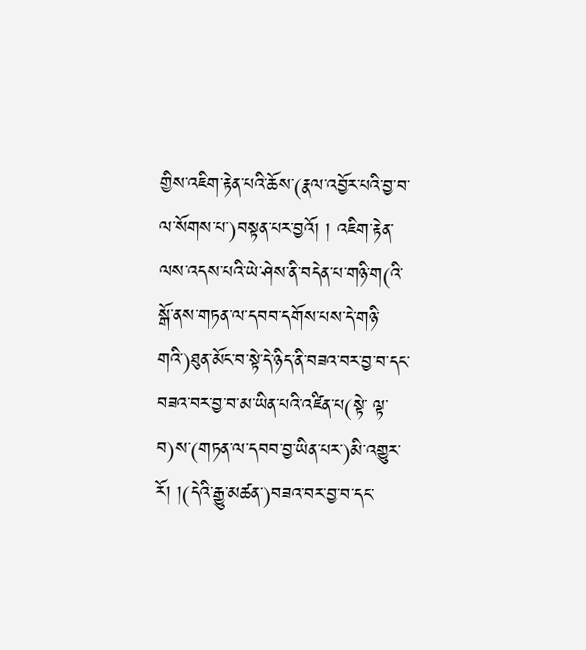གྱིས་འཇིག་རྟེན་པའི་ཆོས་(རྣལ་འབྱོར་པའི་བྱ་བ་ལ་སོགས་པ་)བསྟན་པར་བྱའོ། ། འཇིག་རྟེན་ལས་འདས་པའི་ཡེ་ཤེས་ནི་བདེན་པ་གཉི་ག(འི་སྒོ་ནས་གཏན་ལ་དབབ་དགོས་པས་དེ་གཉི་ གའི་)ཐུན་མོང་བ་སྟེ་དེ་ཉིད་ནི་བཟའ་བར་བྱ་བ་དང་བཟའ་བར་བྱ་བ་མ་ཡིན་པའི་འཛིན་པ(སྟེ་ ལྟ་བ)ས་(གཏན་ལ་དབབ་བྱ་ཡིན་པར་)མི་འགྱུར་རོ། །(དེའི་རྒྱུ་མཚན་)བཟའ་བར་བྱ་བ་དང་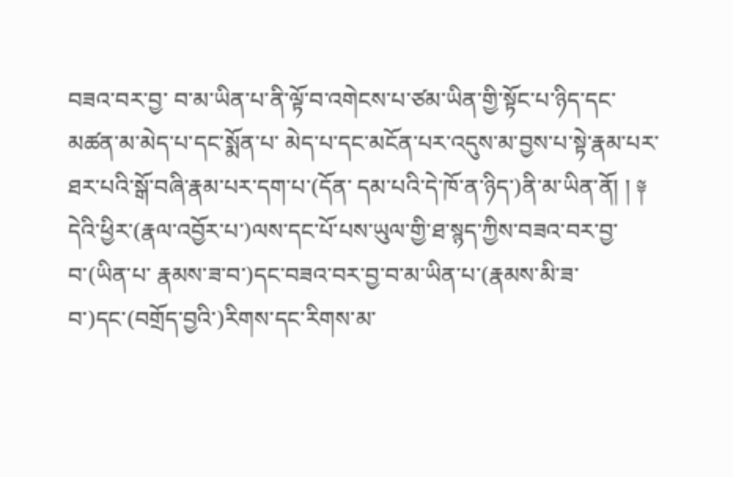བཟའ་བར་བྱ་ བ་མ་ཡིན་པ་ནི་ལྟོ་བ་འགེངས་པ་ཙམ་ཡིན་གྱི་སྟོང་པ་ཉིད་དང་མཚན་མ་མེད་པ་དང་སྨོན་པ་ མེད་པ་དང་མངོན་པར་འདུས་མ་བྱས་པ་སྟེ་རྣམ་པར་ཐར་པའི་སྒོ་བཞི་རྣམ་པར་དག་པ་(དོན་ དམ་པའི་དེ་ཁོ་ན་ཉིད་)ནི་མ་ཡིན་ནོ། ། ༈ དེའི་ཕྱིར་(རྣལ་འབྱོར་པ་)ལས་དང་པོ་པས་ཡུལ་གྱི་ཐ་སྙད་ཀྱིས་བཟའ་བར་བྱ་བ་(ཡིན་པ་ རྣམས་ཟ་བ་)དང་བཟའ་བར་བྱ་བ་མ་ཡིན་པ་(རྣམས་མི་ཟ་བ་)དང་(བགྲོད་བྱའི་)རིགས་དང་རིགས་མ་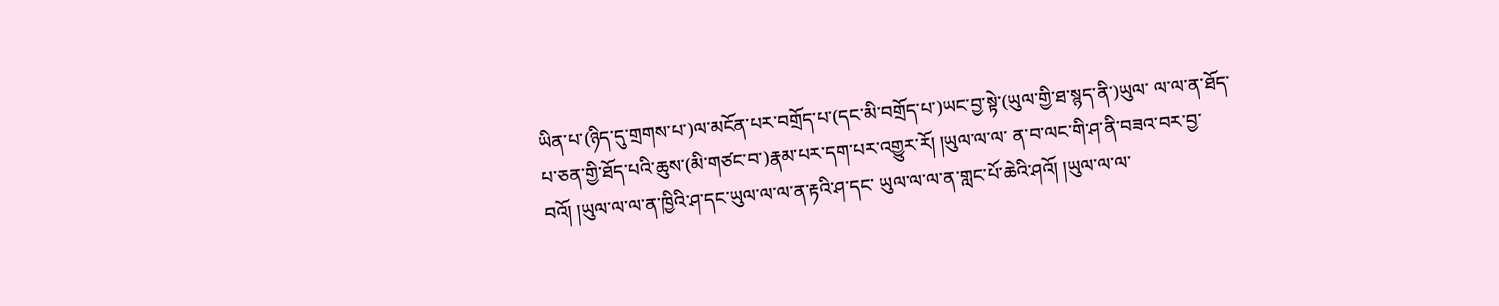ཡིན་པ་(ཉིད་དུ་གྲགས་པ་)ལ་མངོན་པར་བགྲོད་པ་(དང་མི་བགྲོད་པ་)ཡང་བྱ་སྟེ་(ཡུལ་གྱི་ཐ་སྙད་ནི་)ཡུལ་ ལ་ལ་ན་ཐོད་པ་ཅན་གྱི་ཐོད་པའི་ཆུས་(མི་གཙང་བ་)རྣམ་པར་དག་པར་འགྱུར་རོ། །ཡུལ་ལ་ལ་ ན་བ་ལང་གི་ཤ་ནི་བཟའ་བར་བྱ་བའོ། །ཡུལ་ལ་ལ་ན་ཁྱིའི་ཤ་དང་ཡུལ་ལ་ལ་ན་རྟའི་ཤ་དང་ ཡུལ་ལ་ལ་ན་གླང་པོ་ཆེའི་ཤའོ། །ཡུལ་ལ་ལ་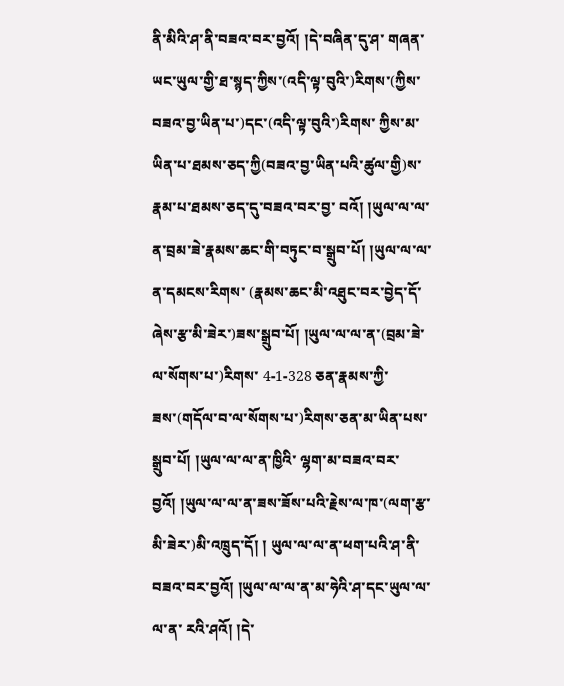ནི་མིའི་ཤ་ནི་བཟའ་བར་བྱའོ། །དེ་བཞིན་དུ་ཤ་ གཞན་ཡང་ཡུལ་གྱི་ཐ་སྙད་ཀྱིས་(འདི་ལྟ་བུའི་)རིགས་(ཀྱིས་བཟའ་བྱ་ཡིན་པ་)དང་(འདི་ལྟ་བུའི་)རིགས་ ཀྱིས་མ་ཡིན་པ་ཐམས་ཅད་ཀྱི(བཟའ་བྱ་ཡིན་པའི་ཚུལ་གྱི)ས་རྣམ་པ་ཐམས་ཅད་དུ་བཟའ་བར་བྱ་ བའོ། །ཡུལ་ལ་ལ་ན་བྲམ་ཟེ་རྣམས་ཆང་གི་བཏུང་བ་སྒྲུབ་པོ། །ཡུལ་ལ་ལ་ན་དམངས་རིགས་ (རྣམས་ཆང་མི་འཐུང་བར་བྱེད་དོ་ཞེས་རྩ་མི་ཟེར་)ཟས་སྒྲུབ་པོ། །ཡུལ་ལ་ལ་ན་(བྲམ་ཟེ་ལ་སོགས་པ་)རིགས་ 4-1-328 ཅན་རྣམས་ཀྱི་ཟས་(གདོལ་བ་ལ་སོགས་པ་)རིགས་ཅན་མ་ཡིན་པས་སྒྲུབ་པོ། །ཡུལ་ལ་ལ་ན་ཁྱིའི་ ལྷག་མ་བཟའ་བར་བྱའོ། །ཡུལ་ལ་ལ་ན་ཟས་ཟོས་པའི་རྗེས་ལ་ཁ་(ལག་རྩ་མི་ཟེར་)མི་འཁྲུད་དོ། ། ཡུལ་ལ་ལ་ན་ཕག་པའི་ཤ་ནི་བཟའ་བར་བྱའོ། །ཡུལ་ལ་ལ་ན་མ་ཧེའི་ཤ་དང་ཡུལ་ལ་ལ་ན་ རའི་ཤའོ། །དེ་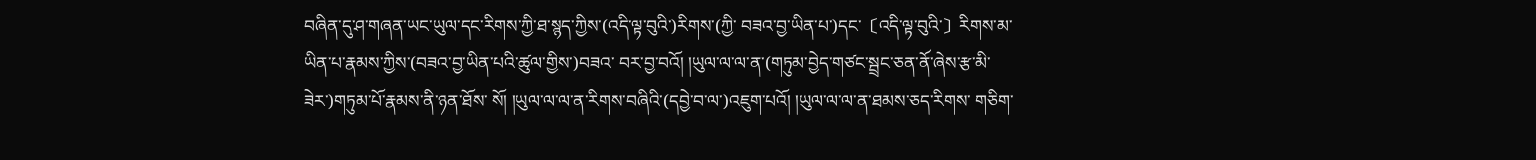བཞིན་དུ་ཤ་གཞན་ཡང་ཡུལ་དང་རིགས་ཀྱི་ཐ་སྙད་ཀྱིས་(འདི་ལྟ་བུའི་)རིགས་(ཀྱི་ བཟའ་བྱ་ཡིན་པ་)དང་〔འདི་ལྟ་བུའི་〕རིགས་མ་ཡིན་པ་རྣམས་ཀྱིས་(བཟའ་བྱ་ཡིན་པའི་ཚུལ་གྱིས་)བཟའ་ བར་བྱ་བའོ། །ཡུལ་ལ་ལ་ན་(གཏུམ་བྱེད་གཙང་སྦྲང་ཅན་ནོ་ཞེས་རྩ་མི་ཟེར་)གཏུམ་པོ་རྣམས་ནི་ཉན་ཐོས་ སོ། །ཡུལ་ལ་ལ་ན་རིགས་བཞིའི་(དབྱེ་བ་ལ་)འཇུག་པའོ། །ཡུལ་ལ་ལ་ན་ཐམས་ཅད་རིགས་ གཅིག་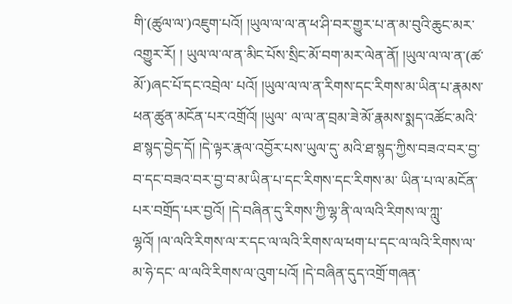གི་(ཚུལ་ལ་)འཇུག་པའོ། །ཡུལ་ལ་ལ་ན་ཕ་ཤི་བར་གྱུར་པ་ན་མ་བུའི་ཆུང་མར་འགྱུར་རོ། ། ཡུལ་ལ་ལ་ན་མིང་པོས་སྲིང་མོ་བག་མར་ལེན་ནོ། །ཡུལ་ལ་ལ་ན་(ཚ་མོ་)ཞང་པོ་དང་འབྲེལ་ པའོ། །ཡུལ་ལ་ལ་ན་རིགས་དང་རིགས་མ་ཡིན་པ་རྣམས་ཕན་ཚུན་མངོན་པར་འགྲོའོ། །ཡུལ་ ལ་ལ་ན་བྲམ་ཟེ་མོ་རྣམས་སྨད་འཚོང་མའི་ཐ་སྙད་བྱེད་དོ། །དེ་ལྟར་རྣལ་འབྱོར་པས་ཡུལ་དུ་ མའི་ཐ་སྙད་ཀྱིས་བཟའ་བར་བྱ་བ་དང་བཟའ་བར་བྱ་བ་མ་ཡིན་པ་དང་རིགས་དང་རིགས་མ་ ཡིན་པ་ལ་མངོན་པར་བགྲོད་པར་བྱའོ། །དེ་བཞིན་དུ་རིགས་ཀྱི་ལྷ་ནི་ལ་ལའི་རིགས་ལ་ཀླུ་ ལྷའོ། །ལ་ལའི་རིགས་ལ་ར་དང་ལ་ལའི་རིགས་ལ་ཕག་པ་དང་ལ་ལའི་རིགས་ལ་མ་ཧེ་དང་ ལ་ལའི་རིགས་ལ་འུག་པའོ། །དེ་བཞིན་དུད་འགྲོ་གཞན་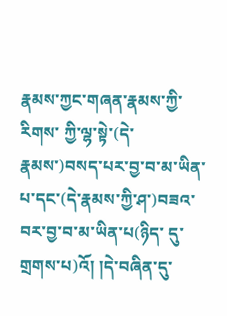རྣམས་ཀྱང་གཞན་རྣམས་ཀྱི་རིགས་ ཀྱི་ལྷ་སྟེ་(དེ་རྣམས་)བསད་པར་བྱ་བ་མ་ཡིན་པ་དང་(དེ་རྣམས་ཀྱི་ཤ་)བཟའ་བར་བྱ་བ་མ་ཡིན་པ(ཉིད་ དུ་གྲགས་པ)འོ། །དེ་བཞིན་དུ་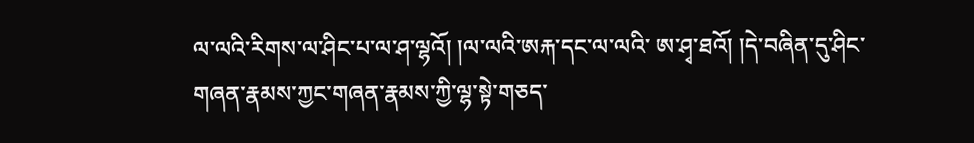ལ་ལའི་རིགས་ལ་ཤིང་པ་ལ་ཤ་ལྷའོ། །ལ་ལའི་ཨརྐ་དང་ལ་ལའི་ ཨ་ཤྭ་ཐའོ། །དེ་བཞིན་དུ་ཤིང་གཞན་རྣམས་ཀྱང་གཞན་རྣམས་ཀྱི་ལྷ་སྟེ་གཅད་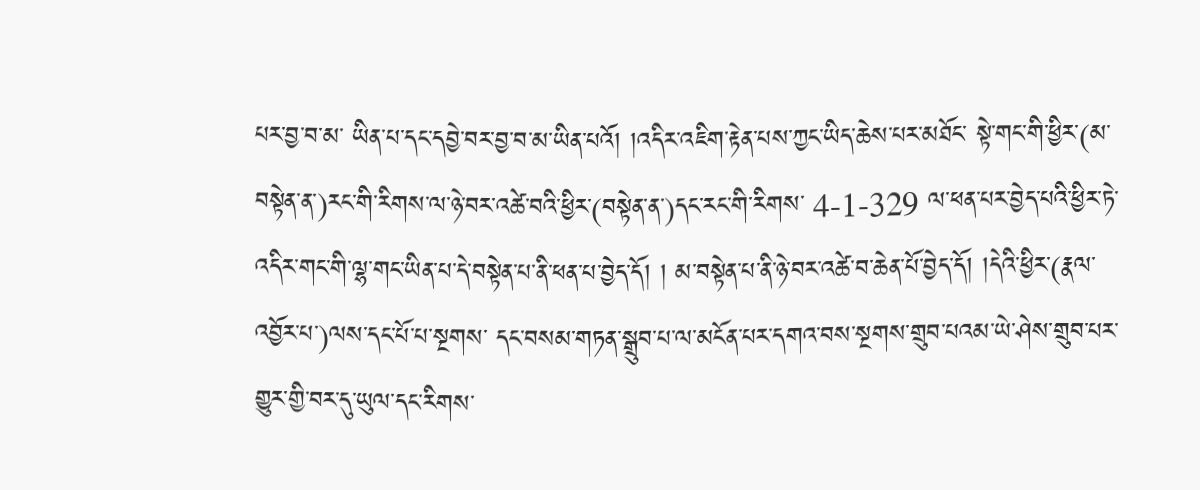པར་བྱ་བ་མ་ ཡིན་པ་དང་དབྱེ་བར་བྱ་བ་མ་ཡིན་པའོ། །འདིར་འཇིག་རྟེན་པས་ཀྱང་ཡིད་ཆེས་པར་མཐོང་ སྟེ་གང་གི་ཕྱིར་(མ་བསྟེན་ན་)རང་གི་རིགས་ལ་ཉེ་བར་འཚེ་བའི་ཕྱིར་(བསྟེན་ན་)དང་རང་གི་རིགས་ 4-1-329 ལ་ཕན་པར་བྱེད་པའི་ཕྱིར་ཏེ་འདིར་གང་གི་ལྷ་གང་ཡིན་པ་དེ་བསྟེན་པ་ནི་ཕན་པ་བྱེད་དོ། ། མ་བསྟེན་པ་ནི་ཉེ་བར་འཚེ་བ་ཆེན་པོ་བྱེད་དོ། །དེའི་ཕྱིར་(རྣལ་འབྱོར་པ་)ལས་དང་པོ་པ་སྔགས་ དང་བསམ་གཏན་སྒྲུབ་པ་ལ་མངོན་པར་དགའ་བས་སྔགས་གྲུབ་པའམ་ཡེ་ཤེས་གྲུབ་པར་ གྱུར་གྱི་བར་དུ་ཡུལ་དང་རིགས་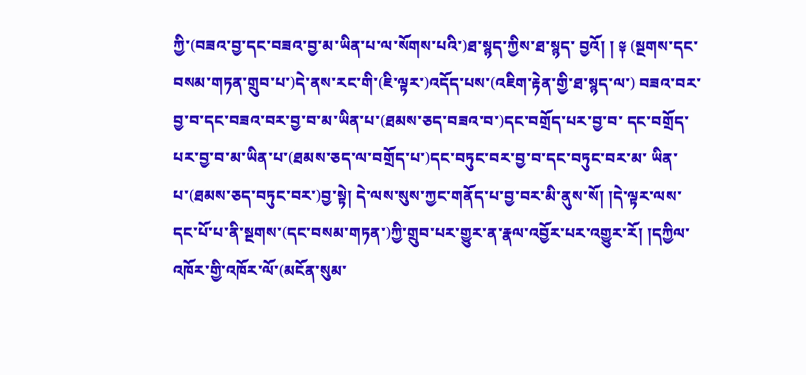ཀྱི་(བཟའ་བྱ་དང་བཟའ་བྱ་མ་ཡིན་པ་ལ་སོགས་པའི་)ཐ་སྙད་ཀྱིས་ཐ་སྙད་ བྱའོ། ། ༈ (སྔགས་དང་བསམ་གཏན་གྲུབ་པ་)དེ་ནས་རང་གི་(ཇི་ལྟར་)འདོད་པས་(འཇིག་རྟེན་གྱི་ཐ་སྙད་ལ་) བཟའ་བར་བྱ་བ་དང་བཟའ་བར་བྱ་བ་མ་ཡིན་པ་(ཐམས་ཅད་བཟའ་བ་)དང་བགྲོད་པར་བྱ་བ་ དང་བགྲོད་པར་བྱ་བ་མ་ཡིན་པ་(ཐམས་ཅད་ལ་བགྲོད་པ་)དང་བཏུང་བར་བྱ་བ་དང་བཏུང་བར་མ་ ཡིན་པ་(ཐམས་ཅད་བཏུང་བར་)བྱ་སྟེ། དེ་ལས་སུས་ཀྱང་གནོད་པ་བྱ་བར་མི་ནུས་སོ། །དེ་ལྟར་ལས་ དང་པོ་པ་ནི་སྔགས་(དང་བསམ་གཏན་)ཀྱི་གྲུབ་པར་གྱུར་ན་རྣལ་འབྱོར་པར་འགྱུར་རོ། །དཀྱིལ་ འཁོར་གྱི་འཁོར་ལོ་(མངོན་སུམ་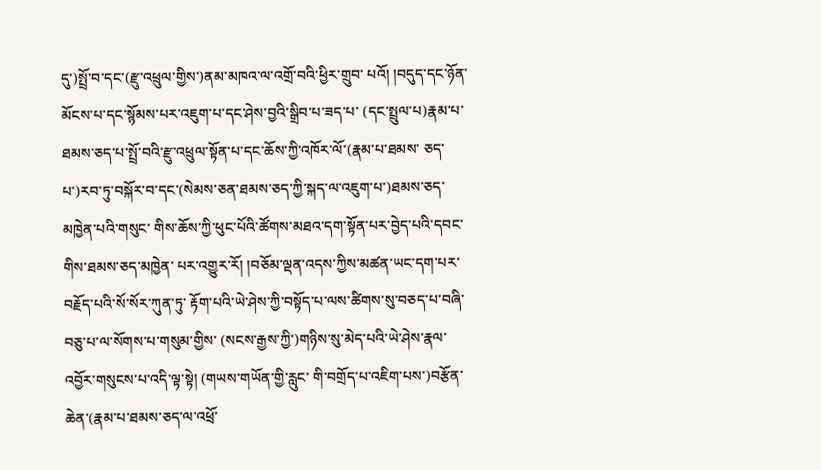དུ་)སྤྲོ་བ་དང་(རྫུ་འཕྲུལ་གྱིས་)ནམ་མཁའ་ལ་འགྲོ་བའི་ཕྱིར་གྲུབ་ པའོ། །བདུད་དང་ཉོན་མོངས་པ་དང་སྙོམས་པར་འཇུག་པ་དང་ཤེས་བྱའི་སྒྲིབ་པ་ཟད་པ་ (དང་སྤྲུལ་པ)རྣམ་པ་ཐམས་ཅད་པ་སྤྲོ་བའི་རྫུ་འཕྲུལ་སྟོན་པ་དང་ཆོས་ཀྱི་འཁོར་ལོ་(རྣམ་པ་ཐམས་ ཅད་པ་)རབ་ཏུ་བསྐོར་བ་དང་(སེམས་ཅན་ཐམས་ཅད་ཀྱི་སྐད་ལ་འཇུག་པ་)ཐམས་ཅད་མཁྱེན་པའི་གསུང་ གིས་ཆོས་ཀྱི་ཕུང་པོའི་ཚོགས་མཐའ་དག་སྟོན་པར་བྱེད་པའི་དབང་གིས་ཐམས་ཅད་མཁྱེན་ པར་འགྱུར་རོ། །བཅོམ་ལྡན་འདས་ཀྱིས་མཚན་ཡང་དག་པར་བརྗོད་པའི་སོ་སོར་ཀུན་ཏུ་ རྟོག་པའི་ཡེ་ཤེས་ཀྱི་བསྟོད་པ་ལས་ཚིགས་སུ་བཅད་པ་བཞི་བཅུ་པ་ལ་སོགས་པ་གསུམ་གྱིས་ (སངས་རྒྱས་ཀྱི་)གཉིས་སུ་མེད་པའི་ཡེ་ཤེས་རྣལ་འབྱོར་གསུངས་པ་འདི་ལྟ་སྟེ། (གཡས་གཡོན་གྱི་རླུང་ གི་བགྲོད་པ་འཇིག་པས་)བརྩོན་ཆེན་(རྣམ་པ་ཐམས་ཅད་ལ་འཕྲོ་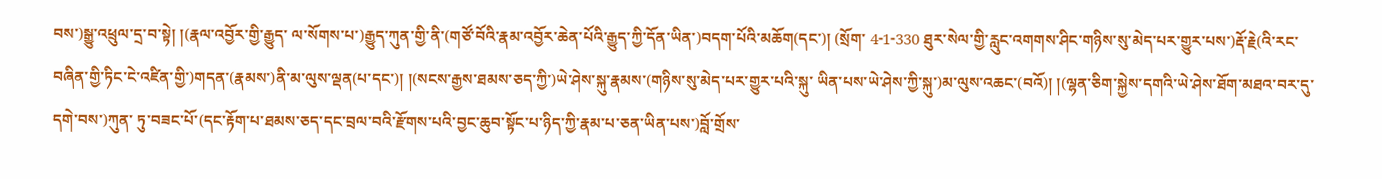བས་)སྒྱུ་འཕྲུལ་དྲ་བ་སྟེ། །(རྣལ་འབྱོར་གྱི་རྒྱུད་ ལ་སོགས་པ་)རྒྱུད་ཀུན་གྱི་ནི་(གཙོ་བོའི་རྣམ་འབྱོར་ཆེན་པོའི་རྒྱུད་ཀྱི་དོན་ཡིན་)བདག་པོའི་མཆོག(དང་)། (སྲོག་ 4-1-330 ཐུར་སེལ་གྱི་རླུང་འགགས་ཤིང་གཉིས་སུ་མེད་པར་གྱུར་པས་)རྡོ་རྗེ(འི་རང་བཞིན་གྱི་ཏིང་ངེ་འཛིན་གྱི་)གདན་(རྣམས་)ནི་མ་ལུས་ལྡན(པ་དང་)། །(སངས་རྒྱས་ཐམས་ཅད་ཀྱི་)ཡེ་ཤེས་སྐུ་རྣམས་(གཉིས་སུ་མེད་པར་གྱུར་པའི་སྐུ་ ཡིན་པས་ཡེ་ཤེས་ཀྱི་སྐུ་)མ་ལུས་འཆང་(བའོ)། །(ལྷན་ཅིག་སྐྱེས་དགའི་ཡེ་ཤེས་ཐོག་མཐའ་བར་དུ་དགེ་བས་)ཀུན་ ཏུ་བཟང་པོ་(དང་རྟོག་པ་ཐམས་ཅད་དང་བྲལ་བའི་རྫོགས་པའི་བྱང་ཆུབ་སྟོང་པ་ཉིད་ཀྱི་རྣམ་པ་ཅན་ཡིན་པས་)བློ་གྲོས་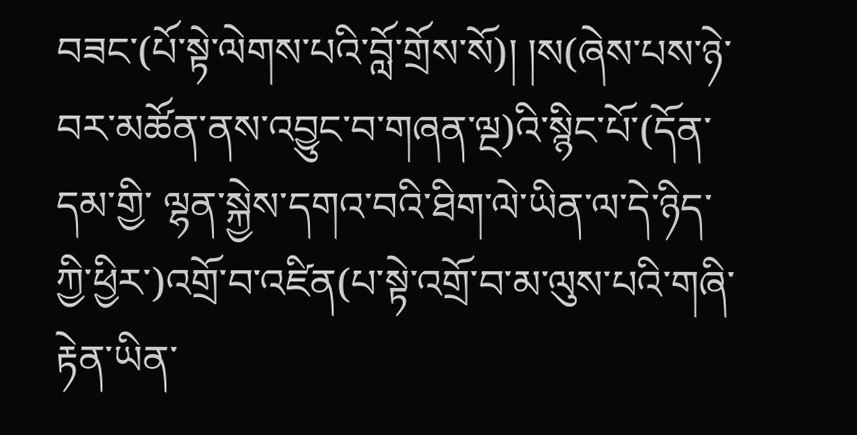བཟང་(པོ་སྟེ་ལེགས་པའི་བློ་གྲོས་སོ)། །ས(ཞེས་པས་ཉེ་བར་མཚོན་ནས་འབྱུང་བ་གཞན་ལྔ)འི་སྙིང་པོ་(དོན་དམ་གྱི་ ལྷན་སྐྱེས་དགའ་བའི་ཐིག་ལེ་ཡིན་ལ་དེ་ཉིད་ཀྱི་ཕྱིར་)འགྲོ་བ་འཛིན(པ་སྟེ་འགྲོ་བ་མ་ལུས་པའི་གཞི་རྟེན་ཡིན་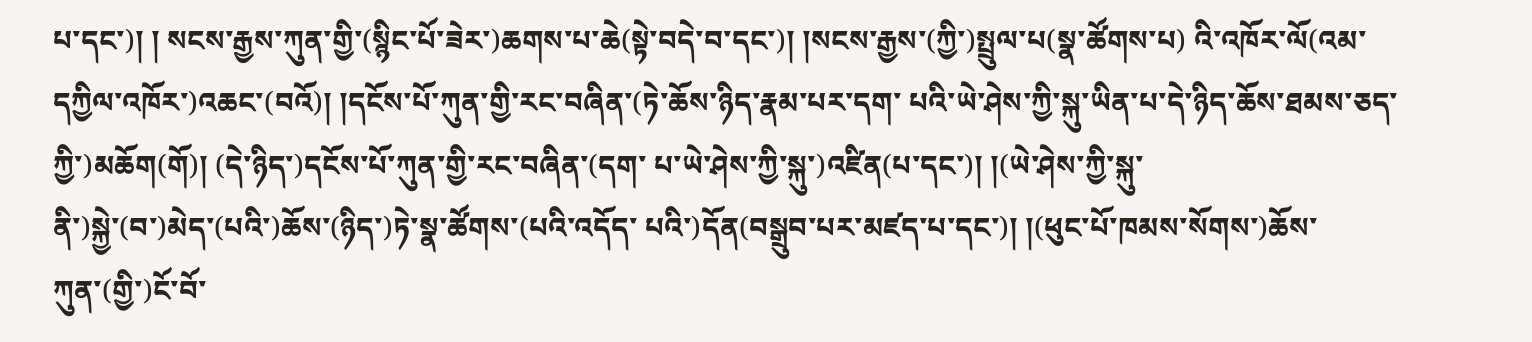པ་དང་)། ། སངས་རྒྱས་ཀུན་གྱི་(སྙིང་པོ་ཟེར་)ཆགས་པ་ཆེ(སྟེ་བདེ་བ་དང་)། །སངས་རྒྱས་(ཀྱི་)སྤྲུལ་པ(སྣ་ཚོགས་པ) འི་འཁོར་ལོ(འམ་དཀྱིལ་འཁོར་)འཆང་(བའོ)། །དངོས་པོ་ཀུན་གྱི་རང་བཞིན་(ཏེ་ཆོས་ཉིད་རྣམ་པར་དག་ པའི་ཡེ་ཤེས་ཀྱི་སྐུ་ཡིན་པ་དེ་ཉིད་ཆོས་ཐམས་ཅད་ཀྱི་)མཆོག(གོ)། (དེ་ཉིད་)དངོས་པོ་ཀུན་གྱི་རང་བཞིན་(དག་ པ་ཡེ་ཤེས་ཀྱི་སྐུ་)འཛིན(པ་དང་)། །(ཡེ་ཤེས་ཀྱི་སྐུ་ནི་)སྐྱེ་(བ་)མེད་(པའི་)ཆོས་(ཉིད་)ཏེ་སྣ་ཚོགས་(པའི་འདོད་ པའི་)དོན(བསྒྲུབ་པར་མཛད་པ་དང་)། །(ཕུང་པོ་ཁམས་སོགས་)ཆོས་ཀུན་(གྱི་)ངོ་བོ་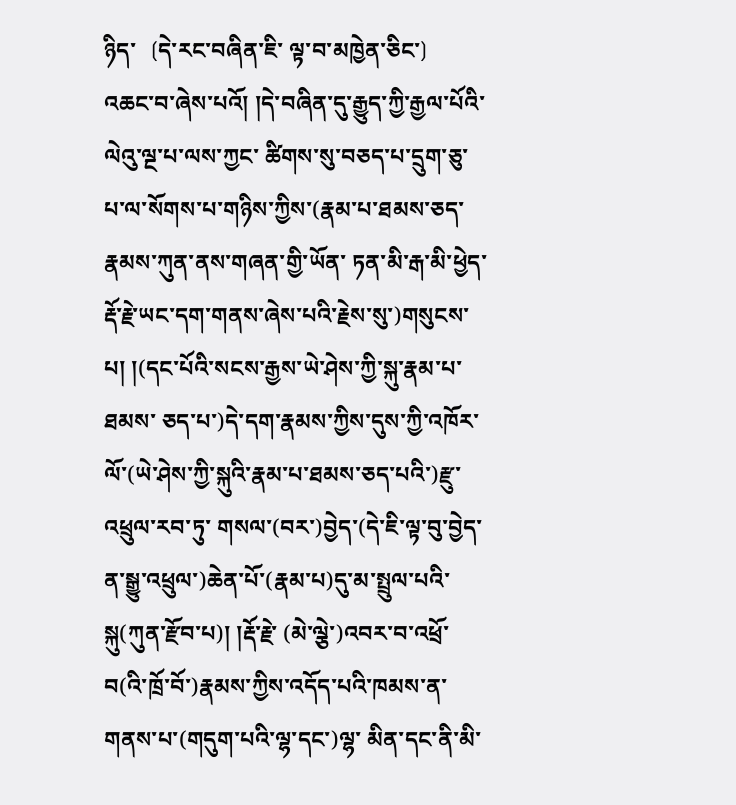ཉིད་〔དེ་རང་བཞིན་ཇི་ ལྟ་བ་མཁྱེན་ཅིང་〕འཆང་བ་ཞེས་པའོ། །དེ་བཞིན་དུ་རྒྱུད་ཀྱི་རྒྱལ་པོའི་ལེའུ་ལྔ་པ་ལས་ཀྱང་ ཚིགས་སུ་བཅད་པ་དྲུག་ཅུ་པ་ལ་སོགས་པ་གཉིས་ཀྱིས་(རྣམ་པ་ཐམས་ཅད་རྣམས་ཀུན་ནས་གཞན་གྱི་ཡོན་ ཏན་མི་རྒ་མི་ཕྱེད་རྡོ་རྗེ་ཡང་དག་གནས་ཞེས་པའི་རྗེས་སུ་)གསུངས་པ། །(དང་པོའི་སངས་རྒྱས་ཡེ་ཤེས་ཀྱི་སྐུ་རྣམ་པ་ཐམས་ ཅད་པ་)དེ་དག་རྣམས་ཀྱིས་དུས་ཀྱི་འཁོར་ལོ་(ཡེ་ཤེས་ཀྱི་སྐུའི་རྣམ་པ་ཐམས་ཅད་པའི་)རྫུ་འཕྲུལ་རབ་ཏུ་ གསལ་(བར་)བྱེད་(དེ་ཇི་ལྟ་བུ་བྱེད་ན་སྒྱུ་འཕྲུལ་)ཆེན་པོ་(རྣམ་པ)དུ་མ་སྤྲུལ་པའི་སྐུ(ཀུན་རྫོབ་པ)། །རྡོ་རྗེ་ (མེ་ལྕེ་)འབར་བ་འཕྲོ་བ(འི་ཁྲོ་བོ་)རྣམས་ཀྱིས་འདོད་པའི་ཁམས་ན་གནས་པ་(གདུག་པའི་ལྷ་དང་)ལྷ་ མིན་དང་ནི་མི་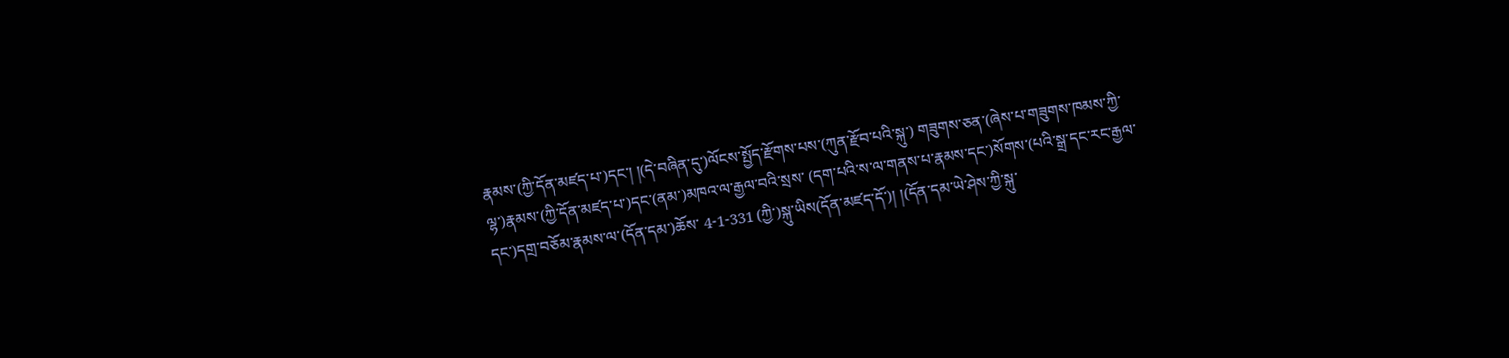རྣམས་(ཀྱི་དོན་མཛད་པ་)དང་། །(དེ་བཞིན་དུ་)ལོངས་སྤྱོད་རྫོགས་པས་(ཀུན་རྫོབ་པའི་སྐུ་) གཟུགས་ཅན་(ཞེས་པ་གཟུགས་ཁམས་ཀྱི་ལྷ་)རྣམས་(ཀྱི་དོན་མཛད་པ་)དང་(ནམ་)མཁའ་ལ་རྒྱལ་བའི་སྲས་ (དག་པའི་ས་ལ་གནས་པ་རྣམས་དང་)སོགས་(པའི་སྒྲ་དང་རང་རྒྱལ་དང་)དགྲ་བཅོམ་རྣམས་ལ་(དོན་དམ་)ཆོས་ 4-1-331 (ཀྱི་)སྐུ་ཡིས(དོན་མཛད་དོ་)། །(དོན་དམ་ཡེ་ཤེས་ཀྱི་སྐུ་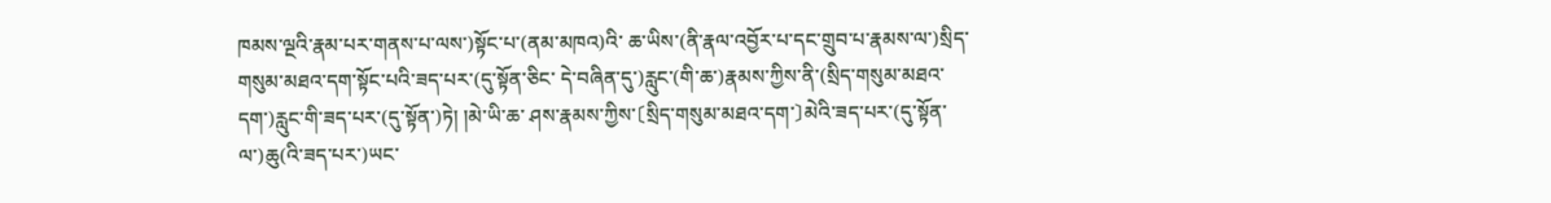ཁམས་ལྔའི་རྣམ་པར་གནས་པ་ལས་)སྟོང་པ་(ནམ་མཁའ)འི་ ཆ་ཡིས་(ནི་རྣལ་འབྱོར་པ་དང་གྲུབ་པ་རྣམས་ལ་)སྲིད་གསུམ་མཐའ་དག་སྟོང་པའི་ཟད་པར་(དུ་སྟོན་ཅིང་ དེ་བཞིན་དུ་)རླུང་(གི་ཆ་)རྣམས་ཀྱིས་ནི་(སྲིད་གསུམ་མཐའ་དག་)རླུང་གི་ཟད་པར་(དུ་སྟོན་)ཏེ། །མེ་ཡི་ཆ་ ཤས་རྣམས་ཀྱིས་〔སྲིད་གསུམ་མཐའ་དག་〕མེའི་ཟད་པར་(དུ་སྟོན་ལ་)ཆུ(འི་ཟད་པར་)ཡང་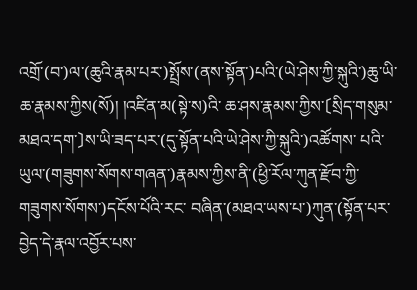འགྲོ་(བ་)ལ་(ཆུའི་རྣམ་པར་)སྤྲོས་(ནས་སྟོན་)པའི་(ཡེ་ཤེས་ཀྱི་སྐུའི་)ཆུ་ཡི་ཆ་རྣམས་ཀྱིས(སོ)། །འཛིན་མ(སྟེ་ས)འི་ ཆ་ཤས་རྣམས་ཀྱིས་〔སྲིད་གསུམ་མཐའ་དག་〕ས་ཡི་ཟད་པར་(དུ་སྟོན་པའི་ཡེ་ཤེས་ཀྱི་སྐུའི་)འཚོགས་ པའི་ཡུལ་(གཟུགས་སོགས་གཞན་)རྣམས་ཀྱིས་ནི་(ཕྱི་རོལ་ཀུན་རྫོབ་ཀྱི་གཟུགས་སོགས་)དངོས་པོའི་རང་ བཞིན་(མཐའ་ཡས་པ་)ཀུན་(སྟོན་པར་བྱེད་དེ་རྣལ་འབྱོར་པས་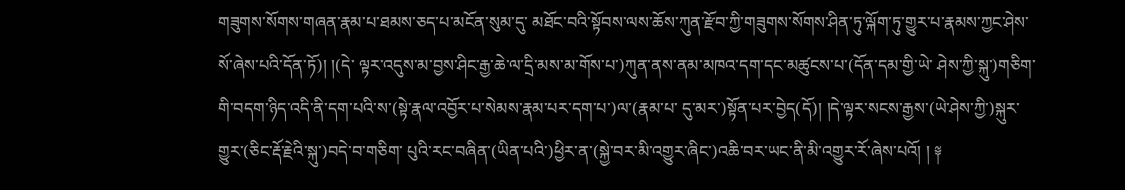གཟུགས་སོགས་གཞན་རྣམ་པ་ཐམས་ཅད་པ་མངོན་སུམ་དུ་ མཐོང་བའི་སྟོབས་ལས་ཆོས་ཀུན་རྫོབ་ཀྱི་གཟུགས་སོགས་ཤིན་ཏུ་ལྐོག་ཏུ་གྱུར་པ་རྣམས་ཀྱང་ཤེས་སོ་ཞེས་པའི་དོན་ཏོ)། །(དེ་ ལྟར་འདུས་མ་བྱས་ཤིང་རྒྱ་ཆེ་ལ་དྲི་མས་མ་གོས་པ་)ཀུན་ནས་ནམ་མཁའ་དག་དང་མཚུངས་པ་(དོན་དམ་གྱི་ཡེ་ ཤེས་ཀྱི་སྐུ་)གཅིག་གི་བདག་ཉིད་འདི་ནི་དག་པའི་ས་(སྟེ་རྣལ་འབྱོར་པ་སེམས་རྣམ་པར་དག་པ་)ལ་(རྣམ་པ་ དུ་མར་)སྟོན་པར་བྱེད(དོ)། །དེ་ལྟར་སངས་རྒྱས་(ཡེ་ཤེས་ཀྱི་)སྐུར་གྱུར་(ཅིང་རྡོ་རྗེའི་སྐུ་)བདེ་བ་གཅིག་ པུའི་རང་བཞིན་(ཡིན་པའི་)ཕྱིར་ན་(སྐྱེ་བར་མི་འགྱུར་ཞིང་)འཆི་བར་ཡང་ནི་མི་འགྱུར་རོ་ཞེས་པའོ། ། ༈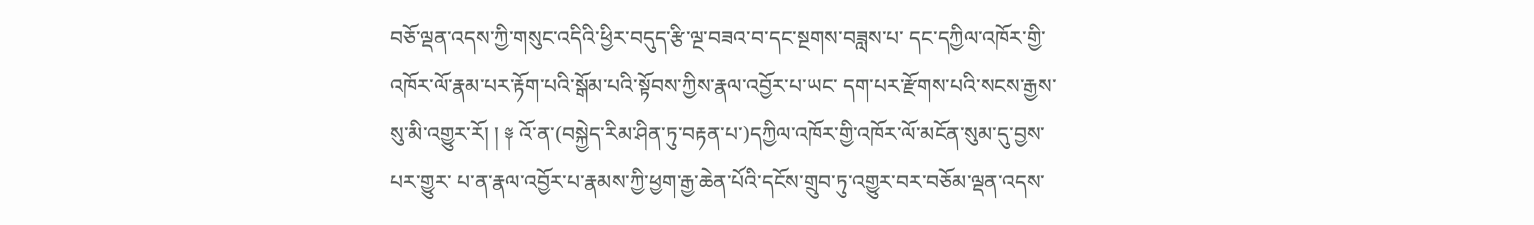བཅོ་ལྡན་འདས་ཀྱི་གསུང་འདིའི་ཕྱིར་བདུད་རྩི་ལྔ་བཟའ་བ་དང་སྔགས་བཟླས་པ་ དང་དཀྱིལ་འཁོར་གྱི་འཁོར་ལོ་རྣམ་པར་རྟོག་པའི་སྒོམ་པའི་སྟོབས་ཀྱིས་རྣལ་འབྱོར་པ་ཡང་ དག་པར་རྫོགས་པའི་སངས་རྒྱས་སུ་མི་འགྱུར་རོ། ། ༈ འོ་ན་(བསྐྱེད་རིམ་ཤིན་ཏུ་བརྟན་པ་)དཀྱིལ་འཁོར་གྱི་འཁོར་ལོ་མངོན་སུམ་དུ་བྱས་པར་གྱུར་ པ་ན་རྣལ་འབྱོར་པ་རྣམས་ཀྱི་ཕྱག་རྒྱ་ཆེན་པོའི་དངོས་གྲུབ་ཏུ་འགྱུར་བར་བཅོམ་ལྡན་འདས་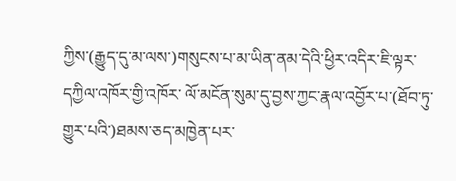ཀྱིས་(རྒྱུད་དུ་མ་ལས་)གསུངས་པ་མ་ཡིན་ནམ་དེའི་ཕྱིར་འདིར་ཇི་ལྟར་དཀྱིལ་འཁོར་གྱི་འཁོར་ ལོ་མངོན་སུམ་དུ་བྱས་ཀྱང་རྣལ་འབྱོར་པ་(ཐོབ་ཏུ་གྱུར་པའི་)ཐམས་ཅད་མཁྱེན་པར་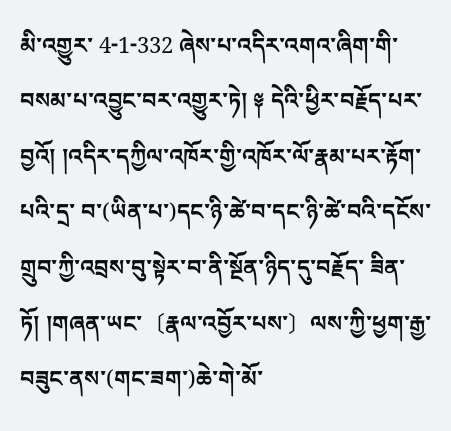མི་འགྱུར་ 4-1-332 ཞེས་པ་འདིར་འགའ་ཞིག་གི་བསམ་པ་འབྱུང་བར་འགྱུར་ཏེ། ༈ དེའི་ཕྱིར་བརྗོད་པར་བྱའོ། །འདིར་དཀྱིལ་འཁོར་གྱི་འཁོར་ལོ་རྣམ་པར་རྟོག་པའི་དྲ་ བ་(ཡིན་པ་)དང་ཉི་ཚེ་བ་དང་ཉི་ཚེ་བའི་དངོས་གྲུབ་ཀྱི་འབྲས་བུ་སྟེར་བ་ནི་སྔོན་ཉིད་དུ་བརྗོད་ ཟིན་ཏོ། །གཞན་ཡང་〔རྣལ་འབྱོར་པས་〕ལས་ཀྱི་ཕྱག་རྒྱ་བཟུང་ནས་(གང་ཟག་)ཆེ་གེ་མོ་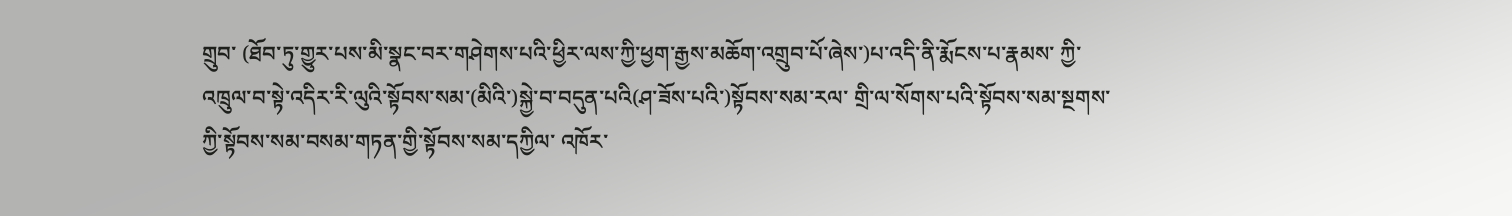གྲུབ་ (ཐོབ་ཏུ་གྱུར་པས་མི་སྣང་བར་གཤེགས་པའི་ཕྱིར་ལས་ཀྱི་ཕྱག་རྒྱས་མཆོག་འགྲུབ་པོ་ཞེས་)པ་འདི་ནི་རྨོངས་པ་རྣམས་ ཀྱི་འཁྲུལ་བ་སྟེ་འདིར་རི་ལུའི་སྟོབས་སམ་(མིའི་)སྐྱེ་བ་བདུན་པའི(ཤ་ཟོས་པའི་)སྟོབས་སམ་རལ་ གྲི་ལ་སོགས་པའི་སྟོབས་སམ་སྔགས་ཀྱི་སྟོབས་སམ་བསམ་གཏན་གྱི་སྟོབས་སམ་དཀྱིལ་ འཁོར་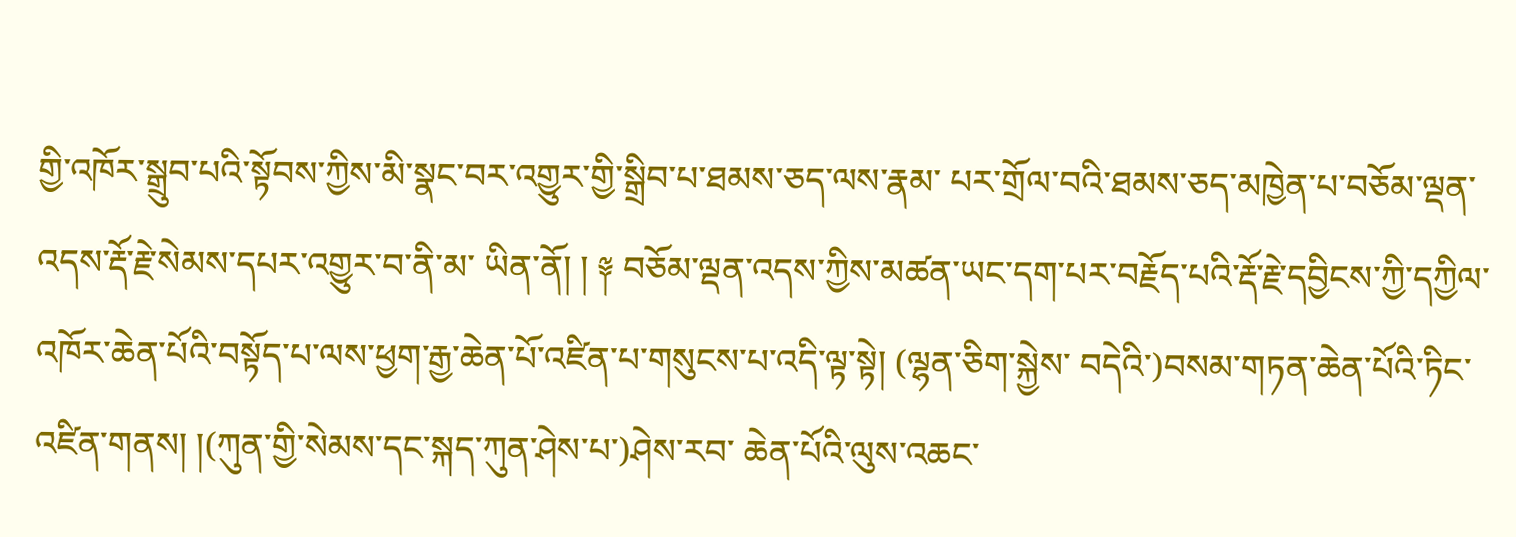གྱི་འཁོར་སྒྲུབ་པའི་སྟོབས་ཀྱིས་མི་སྣང་བར་འགྱུར་གྱི་སྒྲིབ་པ་ཐམས་ཅད་ལས་རྣམ་ པར་གྲོལ་བའི་ཐམས་ཅད་མཁྱེན་པ་བཅོམ་ལྡན་འདས་རྡོ་རྗེ་སེམས་དཔར་འགྱུར་བ་ནི་མ་ ཡིན་ནོ། ། ༈ བཅོམ་ལྡན་འདས་ཀྱིས་མཚན་ཡང་དག་པར་བརྗོད་པའི་རྡོ་རྗེ་དབྱིངས་ཀྱི་དཀྱིལ་ འཁོར་ཆེན་པོའི་བསྟོད་པ་ལས་ཕྱག་རྒྱ་ཆེན་པོ་འཛིན་པ་གསུངས་པ་འདི་ལྟ་སྟེ། (ལྷན་ཅིག་སྐྱེས་ བདེའི་)བསམ་གཏན་ཆེན་པོའི་ཏིང་འཛིན་གནས། །(ཀུན་གྱི་སེམས་དང་སྐད་ཀུན་ཤེས་པ་)ཤེས་རབ་ ཆེན་པོའི་ལུས་འཆང་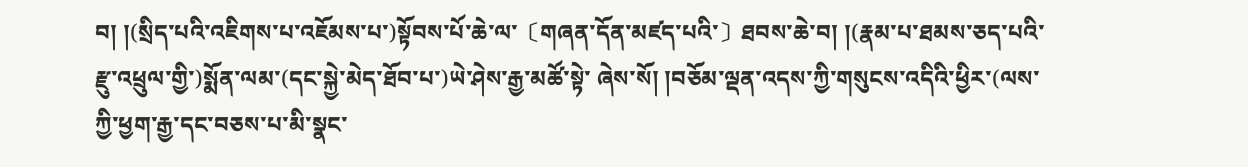བ། །(སྲིད་པའི་འཇིགས་པ་འཇོམས་པ་)སྟོབས་པོ་ཆེ་ལ་〔གཞན་དོན་མཛད་པའི་〕ཐབས་ཆེ་བ། །(རྣམ་པ་ཐམས་ཅད་པའི་རྫུ་འཕྲུལ་གྱི་)སྨོན་ལམ་(དང་སྐྱེ་མེད་ཐོབ་པ་)ཡེ་ཤེས་རྒྱ་མཚོ་སྟེ་ ཞེས་སོ། །བཅོམ་ལྡན་འདས་ཀྱི་གསུངས་འདིའི་ཕྱིར་(ལས་ཀྱི་ཕྱག་རྒྱ་དང་བཅས་པ་མི་སྣང་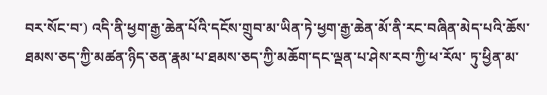བར་སོང་བ་) འདི་ནི་ཕྱག་རྒྱ་ཆེན་པོའི་དངོས་གྲུབ་མ་ཡིན་ཏེ་ཕྱག་རྒྱ་ཆེན་མོ་ནི་རང་བཞིན་མེད་པའི་ཆོས་ ཐམས་ཅད་ཀྱི་མཚན་ཉིད་ཅན་རྣམ་པ་ཐམས་ཅད་ཀྱི་མཆོག་དང་ལྡན་པ་ཤེས་རབ་ཀྱི་ཕ་རོལ་ ཏུ་ཕྱིན་མ་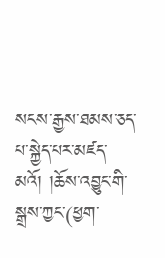སངས་རྒྱས་ཐམས་ཅད་པ་སྐྱེད་པར་མཛད་མའོ། །ཆོས་འབྱུང་གི་སྒྲས་ཀྱང་(ཕྱག་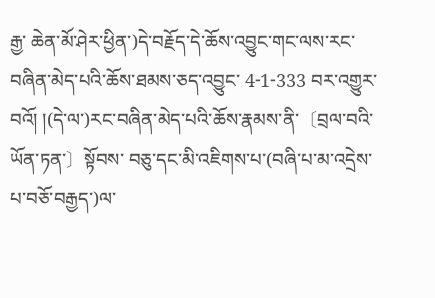རྒྱ་ ཆེན་མོ་ཤེར་ཕྱིན་)དེ་བརྗོད་དེ་ཆོས་འབྱུང་གང་ལས་རང་བཞིན་མེད་པའི་ཆོས་ཐམས་ཅད་འབྱུང་ 4-1-333 བར་འགྱུར་བའོ། །(དེ་ལ་)རང་བཞིན་མེད་པའི་ཆོས་རྣམས་ནི་〔བྲལ་བའི་ཡོན་ཏན་〕སྟོབས་ བཅུ་དང་མི་འཇིགས་པ་(བཞི་པ་མ་འདྲེས་པ་བཅོ་བརྒྱད་)ལ་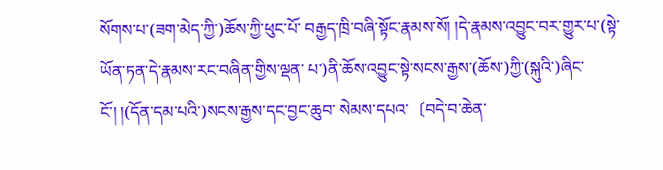སོགས་པ་(ཟག་མེད་ཀྱི་)ཆོས་ཀྱི་ཕུང་པོ་ བརྒྱད་ཁྲི་བཞི་སྟོང་རྣམས་སོ། །དེ་རྣམས་འབྱུང་བར་གྱུར་པ་(སྟེ་ཡོན་ཏན་དེ་རྣམས་རང་བཞིན་གྱིས་ལྡན་ པ་)ནི་ཆོས་འབྱུང་སྟེ་སངས་རྒྱས་(ཆོས་)ཀྱི་(སྐུའི་)ཞིང་ངོ་། །(དོན་དམ་པའི་)སངས་རྒྱས་དང་བྱང་ཆུབ་ སེམས་དཔའ་〔བདེ་བ་ཆེན་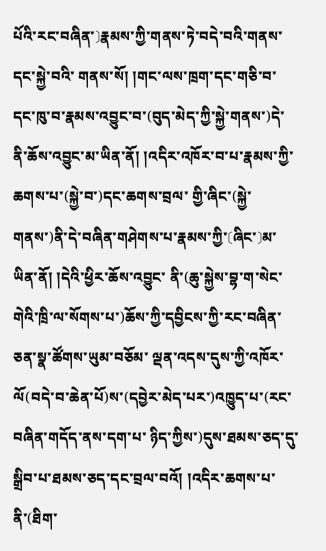པོའི་རང་བཞིན་〕རྣམས་ཀྱི་གནས་ཏེ་བདེ་བའི་གནས་དང་སྐྱེ་བའི་ གནས་སོ། །གང་ལས་ཁྲག་དང་གཅི་བ་དང་ཁུ་བ་རྣམས་འབྱུང་བ་(བུད་མེད་ཀྱི་སྐྱེ་གནས་)དེ་ ནི་ཆོས་འབྱུང་མ་ཡིན་ནོ། །འདིར་འཁོར་བ་པ་རྣམས་ཀྱི་ཆགས་པ་(སྐྱེ་བ་)དང་ཆགས་བྲལ་ གྱི་ཞིང་(སྐྱེ་གནས་)ནི་དེ་བཞིན་གཤེགས་པ་རྣམས་ཀྱི་〔ཞིང་〕མ་ཡིན་ནོ། །དེའི་ཕྱིར་ཆོས་འབྱུང་ ནི་(ཆུ་སྐྱེས་བྷ་ག་སེང་གེའི་ཁྲི་ལ་སོགས་པ་)ཆོས་ཀྱི་དབྱིངས་ཀྱི་རང་བཞིན་ཅན་སྣ་ཚོགས་ཡུམ་བཅོམ་ ལྡན་འདས་དུས་ཀྱི་འཁོར་ལོ(བདེ་བ་ཆེན་པོ)ས་(དབྱེར་མེད་པར་)འཁྱུད་པ་(རང་བཞིན་གདོད་ནས་དག་པ་ ཉིད་ཀྱིས་)དུས་ཐམས་ཅད་དུ་སྒྲིབ་པ་ཐམས་ཅད་དང་བྲལ་བའོ། །འདིར་ཆགས་པ་ནི་(ཐིག་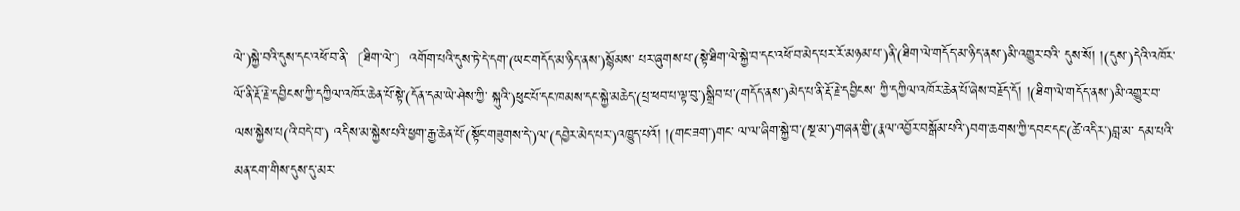ལེ་)སྐྱེ་བའི་དུས་དང་འཕོ་བ་ནི་〔ཐིག་ལེ་〕འགོག་པའི་དུས་ཏེ་དེ་དག་(ཡང་གདོད་མ་ཉིད་ནས་)སྙོམས་ པར་ཞུགས་པ་(སྟེ་ཐིག་ལེ་སྐྱེ་བ་དང་འཕོ་བ་མེད་པར་རོ་མཉམ་པ་)ནི་(ཐིག་ལེ་གདོད་མ་ཉིད་ནས་)མི་འགྱུར་བའི་ དུས་སོ། །(དུས་)དེའི་འཁོར་ལོ་ནི་རྡོ་རྗེ་དབྱིངས་ཀྱི་དཀྱིལ་འཁོར་ཆེན་པོ་སྟེ་(དོན་དམ་ཡེ་ཤེས་ཀྱི་ སྐུའི་)ཕུང་པོ་དང་ཁམས་དང་སྐྱེ་མཆེད་(པྲ་ཕབ་པ་ལྟ་བུ་)སྒྲིབ་པ་(གདོད་ནས་)མེད་པ་ནི་རྡོ་རྗེ་དབྱིངས་ ཀྱི་དཀྱིལ་འཁོར་ཆེན་པོ་ཞེས་བརྗོད་དོ། །(ཐིག་ལེ་གདོད་ནས་)མི་འགྱུར་བ་ལས་སྐྱེས་པ(འི་བདེ་བ་) འདིས་མ་སྐྱེས་པའི་ཕྱག་རྒྱ་ཆེན་པོ་(སྟོང་གཟུགས་དེ་)ལ་(དབྱེར་མེད་པར་)འཁྱུད་པའོ། །(གང་ཟག་)གང་ ལ་ལ་ཞིག་སྐྱེ་བ་(སྔ་མ་)གཞན་གྱི་(རྣལ་འབྱོར་བསྒོམ་པའི་)བག་ཆགས་ཀྱི་དབང་དང་(ཚེ་འདིར་)བླ་མ་ དམ་པའི་མན་ངག་གིས་དུས་དུ་མར་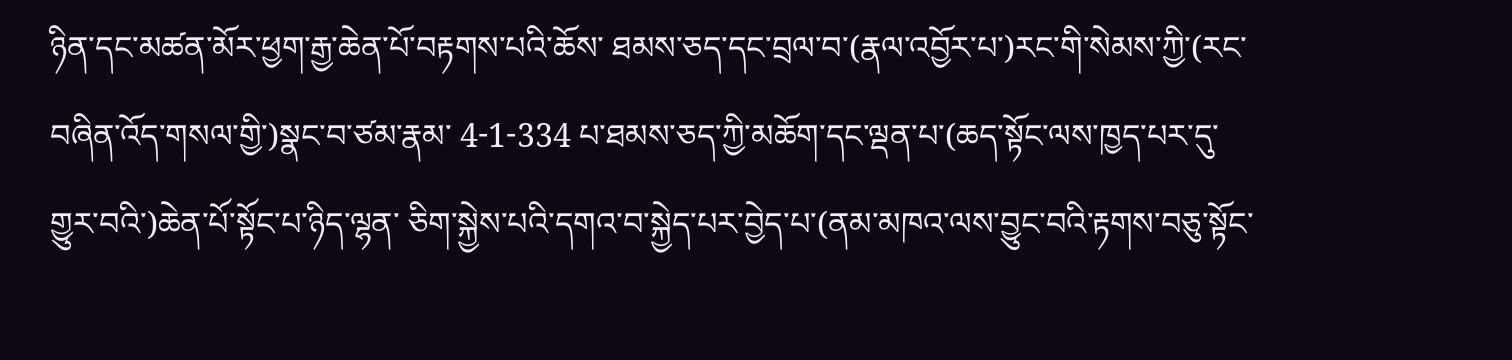ཉིན་དང་མཚན་མོར་ཕྱག་རྒྱ་ཆེན་པོ་བརྟགས་པའི་ཆོས་ ཐམས་ཅད་དང་བྲལ་བ་(རྣལ་འབྱོར་པ་)རང་གི་སེམས་ཀྱི་(རང་བཞིན་འོད་གསལ་གྱི་)སྣང་བ་ཙམ་རྣམ་ 4-1-334 པ་ཐམས་ཅད་ཀྱི་མཆོག་དང་ལྡན་པ་(ཆད་སྟོང་ལས་ཁྱད་པར་དུ་གྱུར་བའི་)ཆེན་པོ་སྟོང་པ་ཉིད་ལྷན་ ཅིག་སྐྱེས་པའི་དགའ་བ་སྐྱེད་པར་བྱེད་པ་(ནམ་མཁའ་ལས་བྱུང་བའི་རྟགས་བཅུ་སྟོང་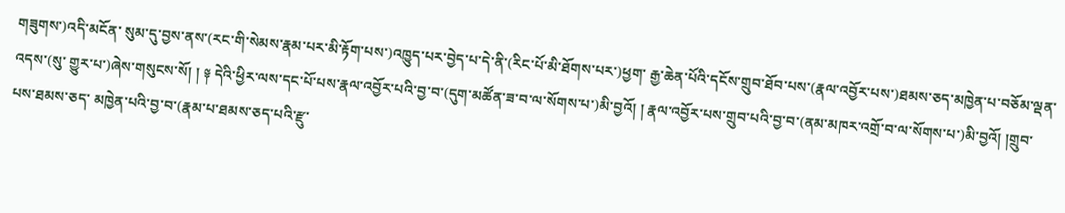གཟུགས་)འདི་མངོན་ སུམ་དུ་བྱས་ནས་(རང་གི་སེམས་རྣམ་པར་མི་རྟོག་པས་)འཁྱུད་པར་བྱེད་པ་དེ་ནི་(རིང་པོ་མི་ཐོགས་པར་)ཕྱག་ རྒྱ་ཆེན་པོའི་དངོས་གྲུབ་ཐོབ་པས་(རྣལ་འབྱོར་པས་)ཐམས་ཅད་མཁྱེན་པ་བཅོམ་ལྡན་འདས་(སུ་ གྱུར་པ་)ཞེས་གསུངས་སོ། ། ༈ དེའི་ཕྱིར་ལས་དང་པོ་པས་རྣལ་འབྱོར་པའི་བྱ་བ་(དུག་མཚོན་ཟ་བ་ལ་སོགས་པ་)མི་བྱའོ། ། རྣལ་འབྱོར་པས་གྲུབ་པའི་བྱ་བ་(ནམ་མཁར་འགྲོ་བ་ལ་སོགས་པ་)མི་བྱའོ། །གྲུབ་པས་ཐམས་ཅད་ མཁྱེན་པའི་བྱ་བ་(རྣམ་པ་ཐམས་ཅད་པའི་རྫུ་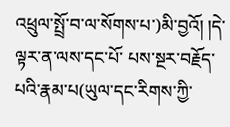འཕྲུལ་སྤྲོ་བ་ལ་སོགས་པ་)མི་བྱའོ། །དེ་ལྟར་ན་ལས་དང་པོ་ པས་སྔར་བརྗོད་པའི་རྣམ་པ(ཡུལ་དང་རིགས་ཀྱི་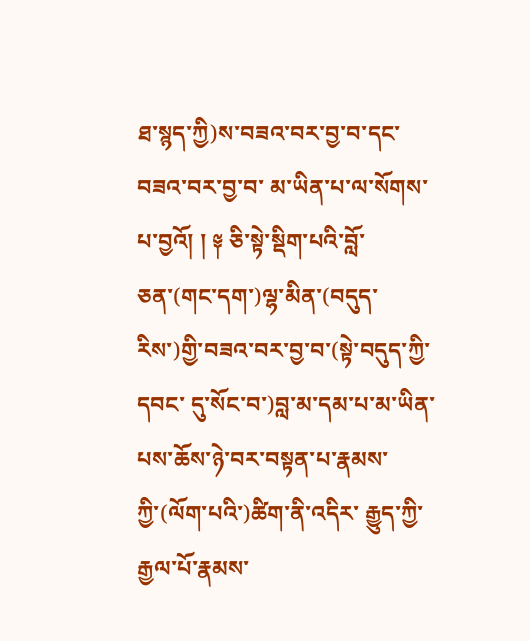ཐ་སྙད་ཀྱི)ས་བཟའ་བར་བྱ་བ་དང་བཟའ་བར་བྱ་བ་ མ་ཡིན་པ་ལ་སོགས་པ་བྱའོ། ། ༈ ཅི་སྟེ་སྡིག་པའི་བློ་ཅན་(གང་དག་)ལྷ་མིན་(བདུད་རིས་)གྱི་བཟའ་བར་བྱ་བ་(སྟེ་བདུད་ཀྱི་དབང་ དུ་སོང་བ་)བླ་མ་དམ་པ་མ་ཡིན་པས་ཆོས་ཉེ་བར་བསྟན་པ་རྣམས་ཀྱི་(ལོག་པའི་)ཚིག་ནི་འདིར་ རྒྱུད་ཀྱི་རྒྱལ་པོ་རྣམས་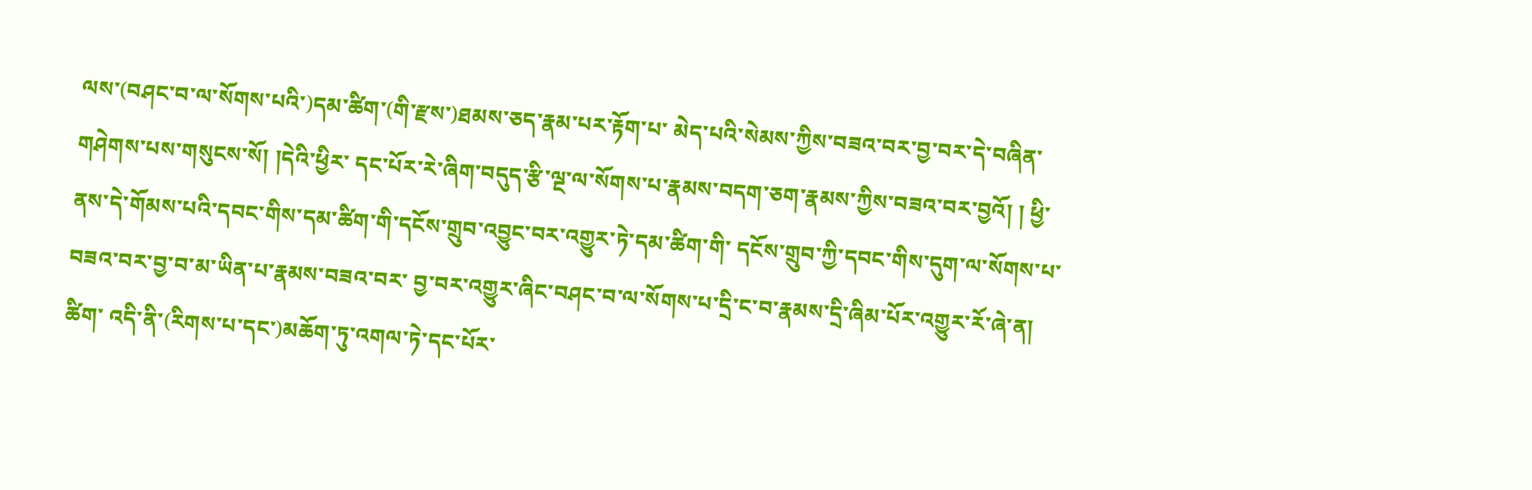ལས་(བཤང་བ་ལ་སོགས་པའི་)དམ་ཚིག་(གི་རྫས་)ཐམས་ཅད་རྣམ་པར་རྟོག་པ་ མེད་པའི་སེམས་ཀྱིས་བཟའ་བར་བྱ་བར་དེ་བཞིན་གཤེགས་པས་གསུངས་སོ། །དེའི་ཕྱིར་ དང་པོར་རེ་ཞིག་བདུད་རྩི་ལྔ་ལ་སོགས་པ་རྣམས་བདག་ཅག་རྣམས་ཀྱིས་བཟའ་བར་བྱའོ། ། ཕྱི་ནས་དེ་གོམས་པའི་དབང་གིས་དམ་ཚིག་གི་དངོས་གྲུབ་འབྱུང་བར་འགྱུར་ཏེ་དམ་ཚིག་གི་ དངོས་གྲུབ་ཀྱི་དབང་གིས་དུག་ལ་སོགས་པ་བཟའ་བར་བྱ་བ་མ་ཡིན་པ་རྣམས་བཟའ་བར་ བྱ་བར་འགྱུར་ཞིང་བཤང་བ་ལ་སོགས་པ་དྲི་ང་བ་རྣམས་དྲི་ཞིམ་པོར་འགྱུར་རོ་ཞེ་ན། ཚིག་ འདི་ནི་(རིགས་པ་དང་)མཆོག་ཏུ་འགལ་ཏེ་དང་པོར་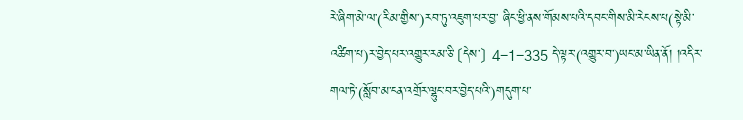རེ་ཞིག་མེ་ལ་(རིམ་གྱིས་)རབ་ཏུ་འཇུག་པར་བྱ་ ཞིང་ཕྱི་ནས་གོམས་པའི་དབང་གིས་མི་རེངས་པ(སྟེ་མི་འཚིག་པ)ར་བྱེད་པར་འགྱུར་རམ་ཅི་〔དེས་〕 4-1-335 དེ་ལྟར་(འགྱུར་བ་)ཡང་མ་ཡིན་ནོ། །འདིར་གལ་ཏེ་(སློབ་མ་ངན་འགྲོར་ལྷུང་བར་བྱེད་པའི་)གདུག་པ་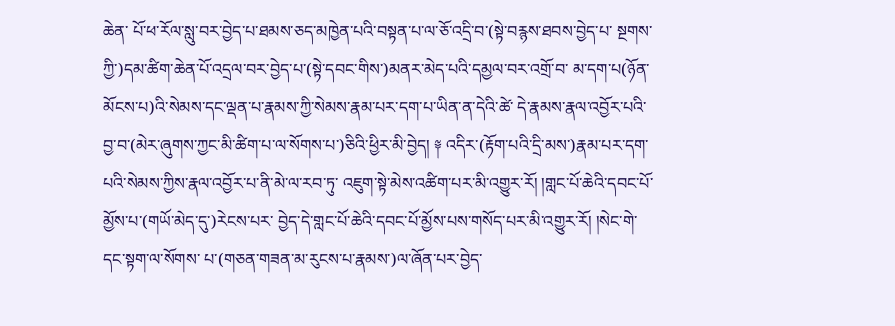ཆེན་ པོ་ཕ་རོལ་སླུ་བར་བྱེད་པ་ཐམས་ཅད་མཁྱེན་པའི་བསྟན་པ་ལ་ཅོ་འདྲི་བ་(སྟེ་བརྙས་ཐབས་བྱེད་པ་ སྔགས་ཀྱི་)དམ་ཚིག་ཆེན་པོ་འདྲལ་བར་བྱེད་པ་(སྟེ་དབང་གིས་)མནར་མེད་པའི་དམྱལ་བར་འགྲོ་བ་ མ་དག་པ(ཉོན་མོངས་པ)འི་སེམས་དང་ལྡན་པ་རྣམས་ཀྱི་སེམས་རྣམ་པར་དག་པ་ཡིན་ན་དེའི་ཚེ་ དེ་རྣམས་རྣལ་འབྱོར་པའི་བྱ་བ་(མེར་ཞུགས་ཀྱང་མི་ཚིག་པ་ལ་སོགས་པ་)ཅིའི་ཕྱིར་མི་བྱེད། ༈ འདིར་(རྟོག་པའི་དྲི་མས་)རྣམ་པར་དག་པའི་སེམས་ཀྱིས་རྣལ་འབྱོར་པ་ནི་མེ་ལ་རབ་ཏུ་ འཇུག་སྟེ་མེས་འཚིག་པར་མི་འགྱུར་རོ། །གླང་པོ་ཆེའི་དབང་པོ་མྱོས་པ་(གཡོ་མེད་དུ་)རེངས་པར་ བྱེད་དེ་གླང་པོ་ཆེའི་དབང་པོ་མྱོས་པས་གསོད་པར་མི་འགྱུར་རོ། །སེང་གེ་དང་སྟག་ལ་སོགས་ པ་(གཅན་གཟན་མ་རུངས་པ་རྣམས་)ལ་ཞོན་པར་བྱེད་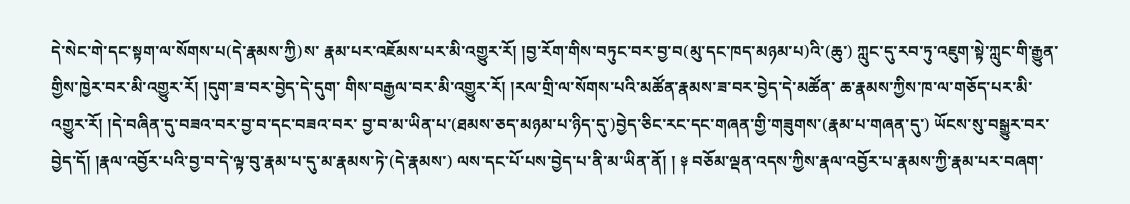དེ་སེང་གེ་དང་སྟག་ལ་སོགས་པ(དེ་རྣམས་ཀྱི)ས་ རྣམ་པར་འཇོམས་པར་མི་འགྱུར་རོ། །བྱ་རོག་གིས་བཏུང་བར་བྱ་བ(མུ་དང་ཁད་མཉམ་པ)འི་(ཆུ་) ཀླུང་དུ་རབ་ཏུ་འཇུག་སྟེ་ཀླུང་གི་རྒྱུན་གྱིས་ཁྱེར་བར་མི་འགྱུར་རོ། །དུག་ཟ་བར་བྱེད་དེ་དུག་ གིས་བརྒྱལ་བར་མི་འགྱུར་རོ། །རལ་གྲི་ལ་སོགས་པའི་མཚོན་རྣམས་ཟ་བར་བྱེད་དེ་མཚོན་ ཆ་རྣམས་ཀྱིས་ཁ་ལ་གཅོད་པར་མི་འགྱུར་རོ། །དེ་བཞིན་དུ་བཟའ་བར་བྱ་བ་དང་བཟའ་བར་ བྱ་བ་མ་ཡིན་པ་(ཐམས་ཅད་མཉམ་པ་ཉིད་དུ་)བྱེད་ཅིང་རང་དང་གཞན་གྱི་གཟུགས་(རྣམ་པ་གཞན་དུ་) ཡོངས་སུ་བསྒྱུར་བར་བྱེད་དོ། །རྣལ་འབྱོར་པའི་བྱ་བ་དེ་ལྟ་བུ་རྣམ་པ་དུ་མ་རྣམས་ཏེ་(དེ་རྣམས་) ལས་དང་པོ་པས་བྱེད་པ་ནི་མ་ཡིན་ནོ། ། ༈ བཅོམ་ལྡན་འདས་ཀྱིས་རྣལ་འབྱོར་པ་རྣམས་ཀྱི་རྣམ་པར་བཞག་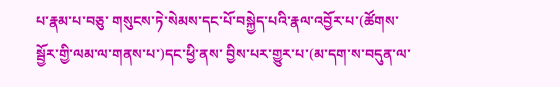པ་རྣམ་པ་བཅུ་ གསུངས་ཏེ་སེམས་དང་པོ་བསྐྱེད་པའི་རྣལ་འབྱོར་པ་(ཚོགས་སྦྱོར་གྱི་ལམ་ལ་གནས་པ་)དང་ཕྱི་ནས་ བྱིས་པར་གྱུར་པ་(མ་དག་ས་བདུན་ལ་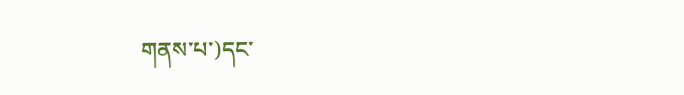གནས་པ་)དང་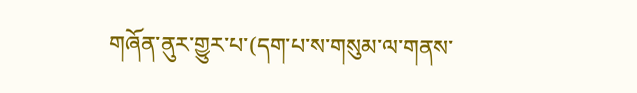གཞོན་ནུར་གྱུར་པ་(དག་པ་ས་གསུམ་ལ་གནས་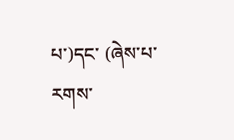པ་)དང་ (ཞེས་པ་རགས་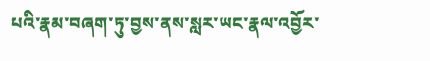པའི་རྣམ་བཞག་ཏུ་བྱས་ནས་སླར་ཡང་རྣལ་འབྱོར་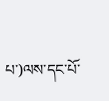པ་)ལས་དང་པོ་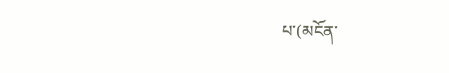པ་(མངོན་